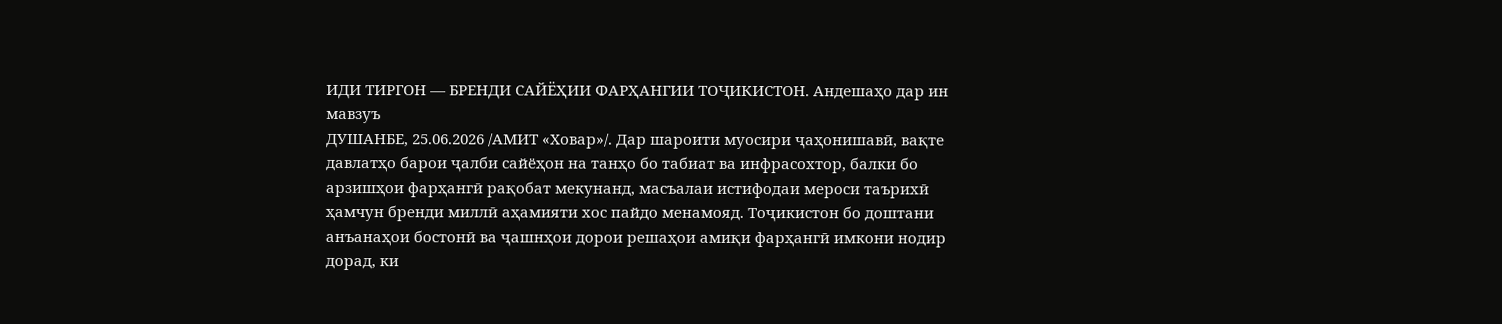ИДИ ТИРГОН — БРЕНДИ САЙЁҲИИ ФАРҲАНГИИ ТОҶИКИСТОН. Андешаҳо дар ин мавзуъ
ДУШАНБЕ, 25.06.2026 /АМИТ «Ховар»/. Дар шароити муосири ҷаҳонишавӣ, вақте давлатҳо барои ҷалби сайёҳон на танҳо бо табиат ва инфрасохтор, балки бо арзишҳои фарҳангӣ рақобат мекунанд, масъалаи истифодаи мероси таърихӣ ҳамчун бренди миллӣ аҳамияти хос пайдо менамояд. Тоҷикистон бо доштани анъанаҳои бостонӣ ва ҷашнҳои дорои решаҳои амиқи фарҳангӣ имкони нодир дорад, ки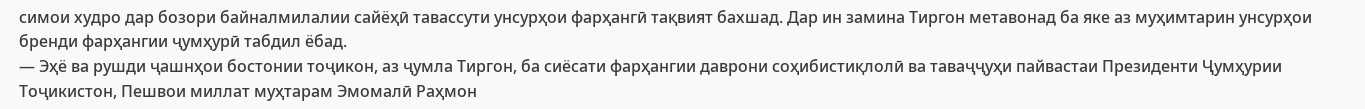симои худро дар бозори байналмилалии сайёҳӣ тавассути унсурҳои фарҳангӣ тақвият бахшад. Дар ин замина Тиргон метавонад ба яке аз муҳимтарин унсурҳои бренди фарҳангии ҷумҳурӣ табдил ёбад.
— Эҳё ва рушди ҷашнҳои бостонии тоҷикон, аз ҷумла Тиргон, ба сиёсати фарҳангии даврони соҳибистиқлолӣ ва таваҷҷуҳи пайвастаи Президенти Ҷумҳурии Тоҷикистон, Пешвои миллат муҳтарам Эмомалӣ Раҳмон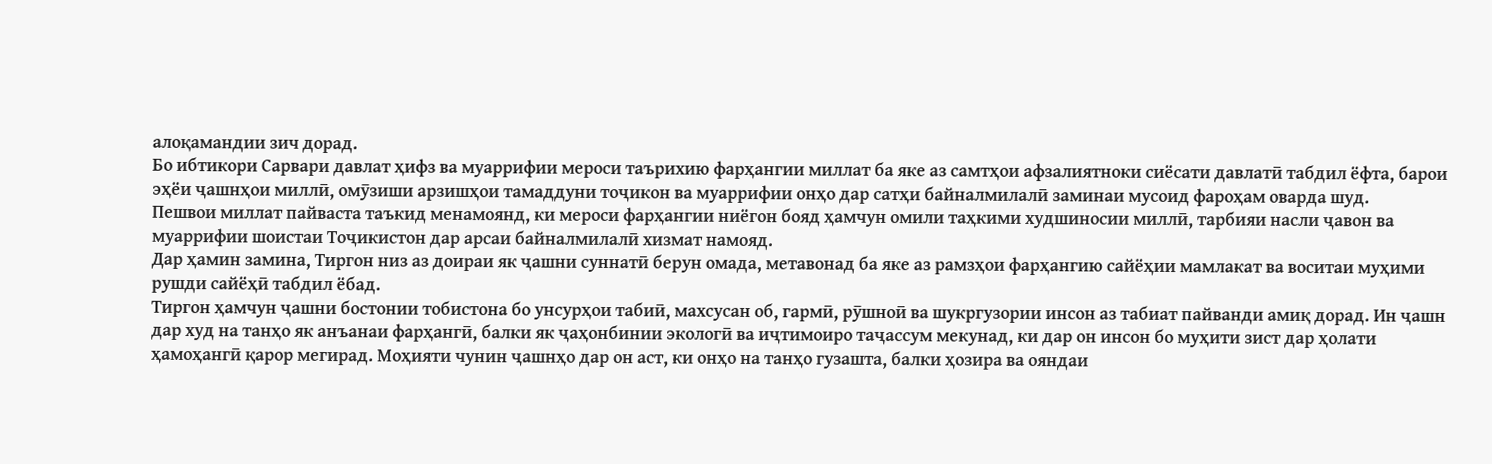алоқамандии зич дорад.
Бо ибтикори Сарвари давлат ҳифз ва муаррифии мероси таърихию фарҳангии миллат ба яке аз самтҳои афзалиятноки сиёсати давлатӣ табдил ёфта, барои эҳёи ҷашнҳои миллӣ, омӯзиши арзишҳои тамаддуни тоҷикон ва муаррифии онҳо дар сатҳи байналмилалӣ заминаи мусоид фароҳам оварда шуд.
Пешвои миллат пайваста таъкид менамоянд, ки мероси фарҳангии ниёгон бояд ҳамчун омили таҳкими худшиносии миллӣ, тарбияи насли ҷавон ва муаррифии шоистаи Тоҷикистон дар арсаи байналмилалӣ хизмат намояд.
Дар ҳамин замина, Тиргон низ аз доираи як ҷашни суннатӣ берун омада, метавонад ба яке аз рамзҳои фарҳангию сайёҳии мамлакат ва воситаи муҳими рушди сайёҳӣ табдил ёбад.
Тиргон ҳамчун ҷашни бостонии тобистона бо унсурҳои табиӣ, махсусан об, гармӣ, рӯшноӣ ва шукргузории инсон аз табиат пайванди амиқ дорад. Ин ҷашн дар худ на танҳо як анъанаи фарҳангӣ, балки як ҷаҳонбинии экологӣ ва иҷтимоиро таҷассум мекунад, ки дар он инсон бо муҳити зист дар ҳолати ҳамоҳангӣ қарор мегирад. Моҳияти чунин ҷашнҳо дар он аст, ки онҳо на танҳо гузашта, балки ҳозира ва ояндаи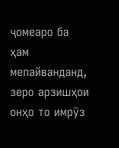ҷомеаро ба ҳам мепайванданд, зеро арзишҳои онҳо то имрӯз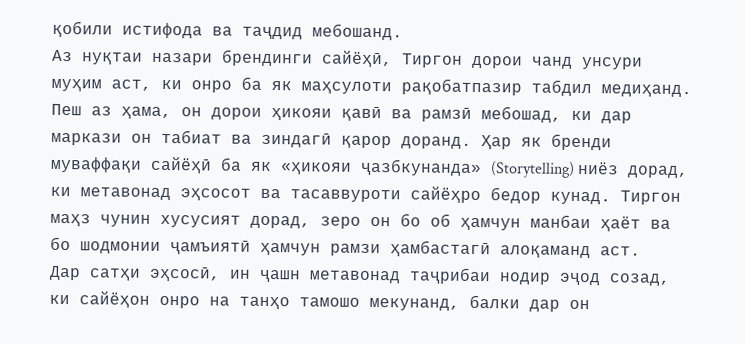қобили истифода ва таҷдид мебошанд.
Аз нуқтаи назари брендинги сайёҳӣ, Тиргон дорои чанд унсури муҳим аст, ки онро ба як маҳсулоти рақобатпазир табдил медиҳанд. Пеш аз ҳама, он дорои ҳикояи қавӣ ва рамзӣ мебошад, ки дар маркази он табиат ва зиндагӣ қарор доранд. Ҳар як бренди муваффақи сайёҳӣ ба як «ҳикояи ҷазбкунанда» (Storytelling) ниёз дорад, ки метавонад эҳсосот ва тасаввуроти сайёҳро бедор кунад. Тиргон маҳз чунин хусусият дорад, зеро он бо об ҳамчун манбаи ҳаёт ва бо шодмонии ҷамъиятӣ ҳамчун рамзи ҳамбастагӣ алоқаманд аст.
Дар сатҳи эҳсосӣ, ин ҷашн метавонад таҷрибаи нодир эҷод созад, ки сайёҳон онро на танҳо тамошо мекунанд, балки дар он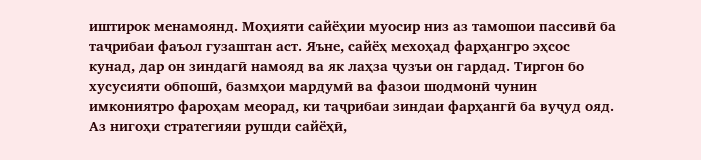иштирок менамоянд. Моҳияти сайёҳии муосир низ аз тамошои пассивӣ ба таҷрибаи фаъол гузаштан аст. Яъне, сайёҳ мехоҳад фарҳангро эҳсос кунад, дар он зиндагӣ намояд ва як лаҳза ҷузъи он гардад. Тиргон бо хусусияти обпошӣ, базмҳои мардумӣ ва фазои шодмонӣ чунин имкониятро фароҳам меорад, ки таҷрибаи зиндаи фарҳангӣ ба вуҷуд ояд.
Аз нигоҳи стратегияи рушди сайёҳӣ,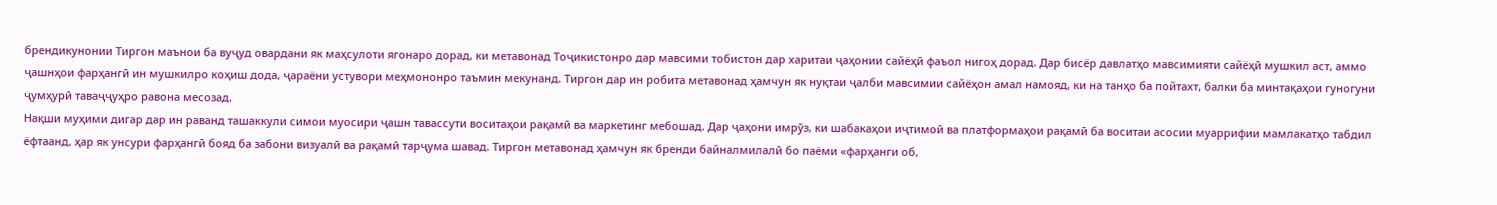брендикунонии Тиргон маънои ба вуҷуд овардани як маҳсулоти ягонаро дорад, ки метавонад Тоҷикистонро дар мавсими тобистон дар харитаи ҷаҳонии сайёҳӣ фаъол нигоҳ дорад. Дар бисёр давлатҳо мавсимияти сайёҳӣ мушкил аст, аммо ҷашнҳои фарҳангӣ ин мушкилро коҳиш дода, ҷараёни устувори меҳмононро таъмин мекунанд. Тиргон дар ин робита метавонад ҳамчун як нуқтаи ҷалби мавсимии сайёҳон амал намояд, ки на танҳо ба пойтахт, балки ба минтақаҳои гуногуни ҷумҳурӣ таваҷҷуҳро равона месозад.
Нақши муҳими дигар дар ин раванд ташаккули симои муосири ҷашн тавассути воситаҳои рақамӣ ва маркетинг мебошад. Дар ҷаҳони имрӯз, ки шабакаҳои иҷтимоӣ ва платформаҳои рақамӣ ба воситаи асосии муаррифии мамлакатҳо табдил ёфтаанд, ҳар як унсури фарҳангӣ бояд ба забони визуалӣ ва рақамӣ тарҷума шавад. Тиргон метавонад ҳамчун як бренди байналмилалӣ бо паёми «фарҳанги об,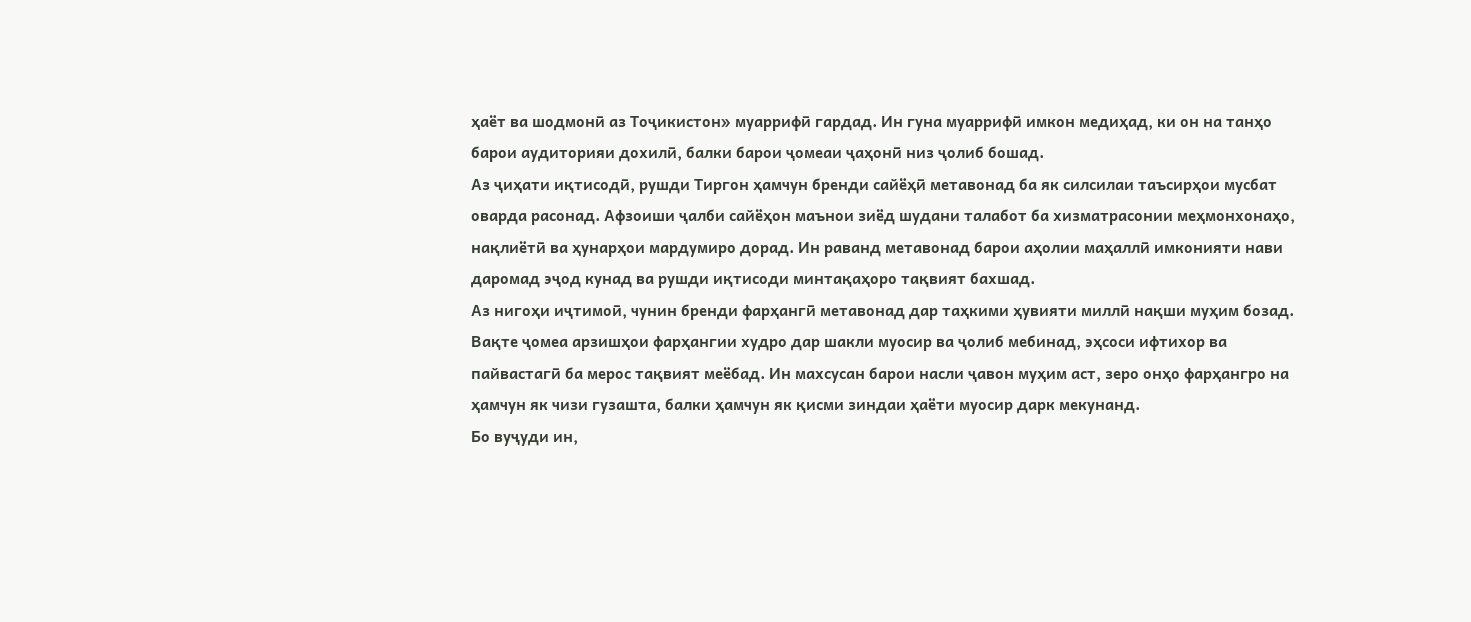ҳаёт ва шодмонӣ аз Тоҷикистон» муаррифӣ гардад. Ин гуна муаррифӣ имкон медиҳад, ки он на танҳо барои аудиторияи дохилӣ, балки барои ҷомеаи ҷаҳонӣ низ ҷолиб бошад.
Аз ҷиҳати иқтисодӣ, рушди Тиргон ҳамчун бренди сайёҳӣ метавонад ба як силсилаи таъсирҳои мусбат оварда расонад. Афзоиши ҷалби сайёҳон маънои зиёд шудани талабот ба хизматрасонии меҳмонхонаҳо, нақлиётӣ ва ҳунарҳои мардумиро дорад. Ин раванд метавонад барои аҳолии маҳаллӣ имконияти нави даромад эҷод кунад ва рушди иқтисоди минтақаҳоро тақвият бахшад.
Аз нигоҳи иҷтимоӣ, чунин бренди фарҳангӣ метавонад дар таҳкими ҳувияти миллӣ нақши муҳим бозад. Вақте ҷомеа арзишҳои фарҳангии худро дар шакли муосир ва ҷолиб мебинад, эҳсоси ифтихор ва пайвастагӣ ба мерос тақвият меёбад. Ин махсусан барои насли ҷавон муҳим аст, зеро онҳо фарҳангро на ҳамчун як чизи гузашта, балки ҳамчун як қисми зиндаи ҳаёти муосир дарк мекунанд.
Бо вуҷуди ин,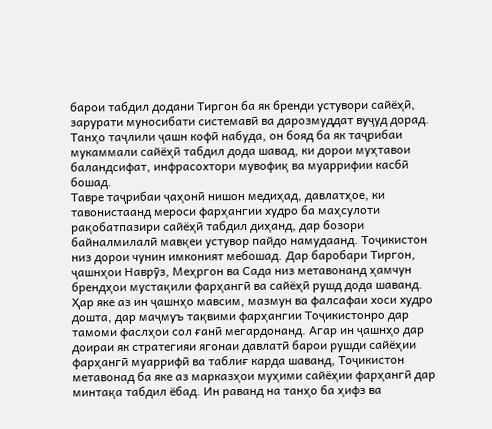барои табдил додани Тиргон ба як бренди устувори сайёҳӣ, зарурати муносибати системавӣ ва дарозмуддат вуҷуд дорад. Танҳо таҷлили ҷашн кофӣ набуда, он бояд ба як таҷрибаи мукаммали сайёҳӣ табдил дода шавад, ки дорои муҳтавои баландсифат, инфрасохтори мувофиқ ва муаррифии касбӣ бошад.
Тавре таҷрибаи ҷаҳонӣ нишон медиҳад, давлатҳое, ки тавонистаанд мероси фарҳангии худро ба маҳсулоти рақобатпазири сайёҳӣ табдил диҳанд, дар бозори байналмилалӣ мавқеи устувор пайдо намудаанд. Тоҷикистон низ дорои чунин имконият мебошад. Дар баробари Тиргон, ҷашнҳои Наврӯз, Меҳргон ва Сада низ метавонанд ҳамчун брендҳои мустақили фарҳангӣ ва сайёҳӣ рушд дода шаванд. Ҳар яке аз ин ҷашнҳо мавсим, мазмун ва фалсафаи хоси худро дошта, дар маҷмуъ тақвими фарҳангии Тоҷикистонро дар тамоми фаслҳои сол ғанӣ мегардонанд. Агар ин ҷашнҳо дар доираи як стратегияи ягонаи давлатӣ барои рушди сайёҳии фарҳангӣ муаррифӣ ва таблиғ карда шаванд, Тоҷикистон метавонад ба яке аз марказҳои муҳими сайёҳии фарҳангӣ дар минтақа табдил ёбад. Ин раванд на танҳо ба ҳифз ва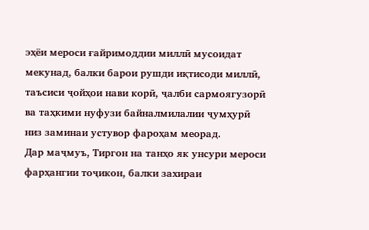эҳёи мероси ғайримоддии миллӣ мусоидат мекунад, балки барои рушди иқтисоди миллӣ, таъсиси ҷойҳои нави корӣ, ҷалби сармоягузорӣ ва таҳкими нуфузи байналмилалии ҷумҳурӣ низ заминаи устувор фароҳам меорад.
Дар маҷмуъ, Тиргон на танҳо як унсури мероси фарҳангии тоҷикон, балки захираи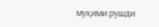муҳими рушди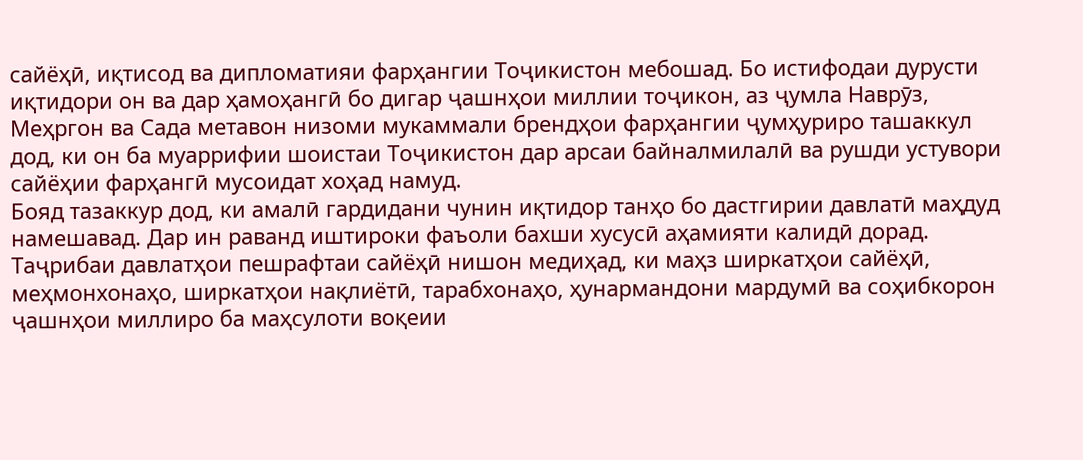сайёҳӣ, иқтисод ва дипломатияи фарҳангии Тоҷикистон мебошад. Бо истифодаи дурусти иқтидори он ва дар ҳамоҳангӣ бо дигар ҷашнҳои миллии тоҷикон, аз ҷумла Наврӯз, Меҳргон ва Сада метавон низоми мукаммали брендҳои фарҳангии ҷумҳуриро ташаккул дод, ки он ба муаррифии шоистаи Тоҷикистон дар арсаи байналмилалӣ ва рушди устувори сайёҳии фарҳангӣ мусоидат хоҳад намуд.
Бояд тазаккур дод, ки амалӣ гардидани чунин иқтидор танҳо бо дастгирии давлатӣ маҳдуд намешавад. Дар ин раванд иштироки фаъоли бахши хусусӣ аҳамияти калидӣ дорад. Таҷрибаи давлатҳои пешрафтаи сайёҳӣ нишон медиҳад, ки маҳз ширкатҳои сайёҳӣ, меҳмонхонаҳо, ширкатҳои нақлиётӣ, тарабхонаҳо, ҳунармандони мардумӣ ва соҳибкорон ҷашнҳои миллиро ба маҳсулоти воқеии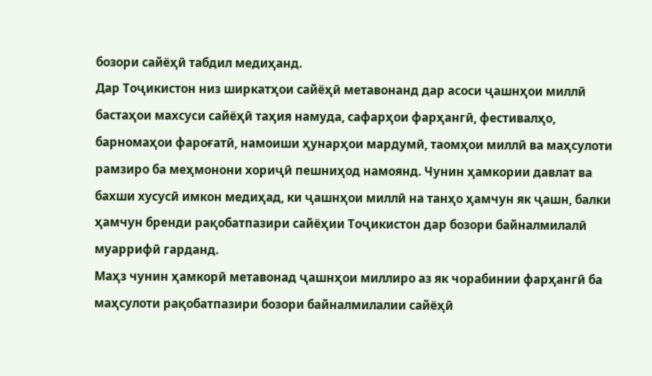бозори сайёҳӣ табдил медиҳанд.
Дар Тоҷикистон низ ширкатҳои сайёҳӣ метавонанд дар асоси ҷашнҳои миллӣ бастаҳои махсуси сайёҳӣ таҳия намуда, сафарҳои фарҳангӣ, фестивалҳо, барномаҳои фароғатӣ, намоиши ҳунарҳои мардумӣ, таомҳои миллӣ ва маҳсулоти рамзиро ба меҳмонони хориҷӣ пешниҳод намоянд. Чунин ҳамкории давлат ва бахши хусусӣ имкон медиҳад, ки ҷашнҳои миллӣ на танҳо ҳамчун як ҷашн, балки ҳамчун бренди рақобатпазири сайёҳии Тоҷикистон дар бозори байналмилалӣ муаррифӣ гарданд.
Маҳз чунин ҳамкорӣ метавонад ҷашнҳои миллиро аз як чорабинии фарҳангӣ ба маҳсулоти рақобатпазири бозори байналмилалии сайёҳӣ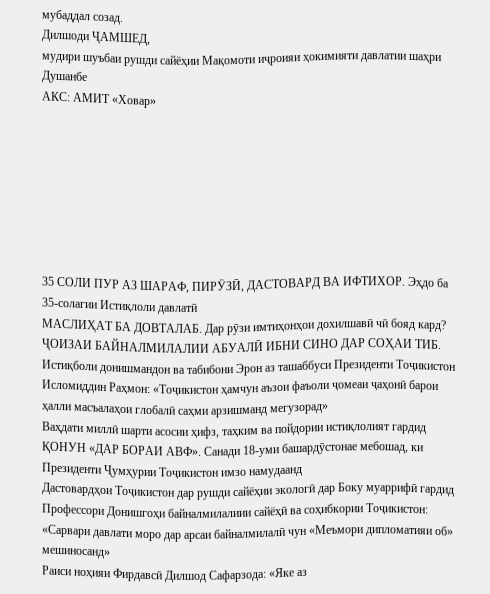мубаддал созад.
Дилшоди ҶАМШЕД,
мудири шуъбаи рушди сайёҳии Мақомоти иҷроияи ҳокимияти давлатии шаҳри Душанбе
АКС: АМИТ «Ховар»








35 СОЛИ ПУР АЗ ШАРАФ, ПИРӮЗӢ, ДАСТОВАРД ВА ИФТИХОР. Эҳдо ба 35-солагии Истиқлоли давлатӣ
МАСЛИҲАТ БА ДОВТАЛАБ. Дар рӯзи имтиҳонҳои дохилшавӣ чӣ бояд кард?
ҶОИЗАИ БАЙНАЛМИЛАЛИИ АБУАЛӢ ИБНИ СИНО ДАР СОҲАИ ТИБ. Истиқболи донишмандон ва табибони Эрон аз ташаббуси Президенти Тоҷикистон
Исломиддин Раҳмон: «Тоҷикистон ҳамчун аъзои фаъоли ҷомеаи ҷаҳонӣ барои ҳалли масъалаҳои глобалӣ саҳми арзишманд мегузорад»
Ваҳдати миллӣ шарти асосии ҳифз, таҳким ва пойдории истиқлолият гардид
ҚОНУН «ДАР БОРАИ АВФ». Санади 18-уми башардӯстонае мебошад, ки Президенти Ҷумҳурии Тоҷикистон имзо намудаанд
Дастовардҳои Тоҷикистон дар рушди сайёҳии экологӣ дар Боку муаррифӣ гардид
Профессори Донишгоҳи байналмилалиии сайёҳӣ ва соҳибкории Тоҷикистон: «Сарвари давлати моро дар арсаи байналмилалӣ чун «Меъмори дипломатияи об» мешиносанд»
Раиси ноҳияи Фирдавсӣ Дилшод Сафарзода: «Яке аз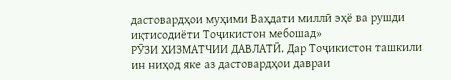дастовардҳои муҳими Ваҳдати миллӣ эҳё ва рушди иқтисодиёти Тоҷикистон мебошад»
РӮЗИ ХИЗМАТЧИИ ДАВЛАТӢ. Дар Тоҷикистон ташкили ин ниҳод яке аз дастовардҳои давраи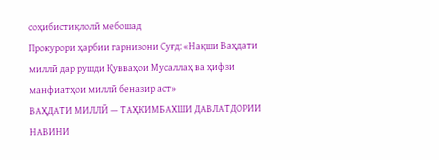соҳибистиқлолӣ мебошад
Прокурори ҳарбии гарнизони Суғд: «Нақши Ваҳдати миллӣ дар рушди Қувваҳои Мусаллаҳ ва ҳифзи манфиатҳои миллӣ беназир аст»
ВАҲДАТИ МИЛЛӢ — ТАҲКИМБАХШИ ДАВЛАТДОРИИ НАВИНИ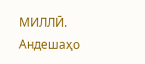МИЛЛӢ. Андешаҳо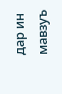дар ин мавзуъ